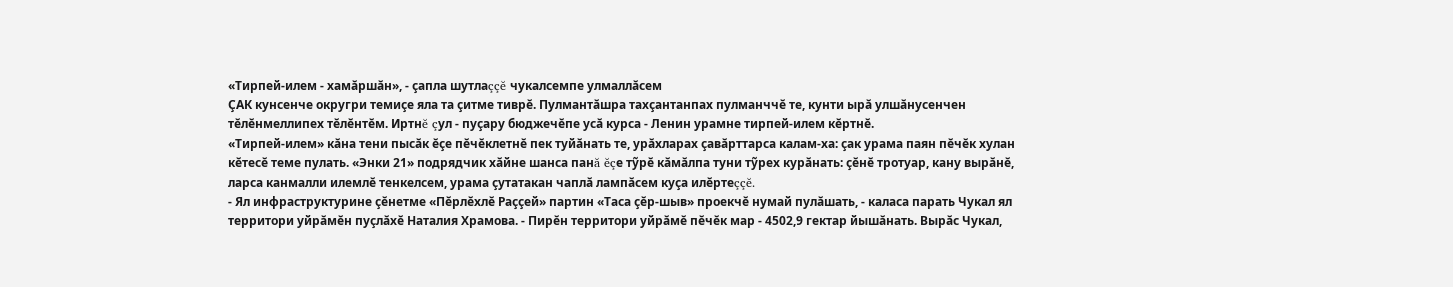«Тирпей-илем - хамăршăн», - çапла шутлаççĕ чукалсемпе улмаллăсем
ÇАК кунсенче округри темиçе яла та çитме тиврĕ. Пулмантăшра тахçантанпах пулманччĕ те, кунти ырă улшăнусенчен тĕлĕнмеллипех тĕлĕнтĕм. Иртнĕ çул - пуçару бюджечĕпе усă курса - Ленин урамне тирпей-илем кĕртнĕ.
«Тирпей-илем» кăна тени пысăк ĕçе пĕчĕклетнĕ пек туйăнать те, урăхларах çавăрттарса калам-ха: çак урама паян пĕчĕк хулан кĕтесĕ теме пулать. «Энки 21» подрядчик хăйне шанса панă ĕçе тỹрĕ кăмăлпа туни тỹрех курăнать: çĕнĕ тротуар, кану вырăнĕ, ларса канмалли илемлĕ тенкелсем, урама çутатакан чаплă лампăсем куçа илĕртеççĕ.
- Ял инфраструктурине çĕнетме «Пĕрлĕхлĕ Раççей» партин «Таса çĕр-шыв» проекчĕ нумай пулăшать, - каласа парать Чукал ял территори уйрăмĕн пуçлăхĕ Наталия Храмова. - Пирĕн территори уйрăмĕ пĕчĕк мар - 4502,9 гектар йышăнать. Вырăс Чукал,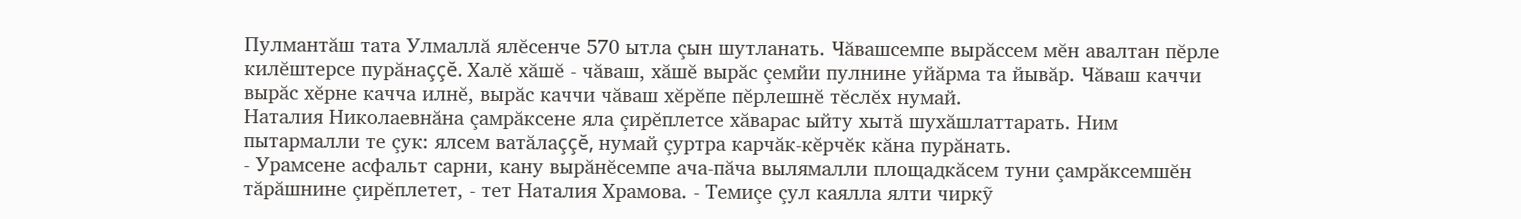Пулмантăш тата Улмаллă ялĕсенче 570 ытла çын шутланать. Чăвашсемпе вырăссем мĕн авалтан пĕрле килĕштерсе пурăнаççĕ. Халĕ хăшĕ - чăваш, хăшĕ вырăс çемйи пулнине уйăрма та йывăр. Чăваш каччи вырăс хĕрне качча илнĕ, вырăс каччи чăваш хĕрĕпе пĕрлешнĕ тĕслĕх нумай.
Наталия Николаевнăна çамрăксене яла çирĕплетсе хăварас ыйту хытă шухăшлаттарать. Ним пытармалли те çук: ялсем ватăлаççĕ, нумай çуртра карчăк-кĕрчĕк кăна пурăнать.
- Урамсене асфальт сарни, кану вырăнĕсемпе ача-пăча вылямалли площадкăсем туни çамрăксемшĕн тăрăшнине çирĕплетет, - тет Наталия Храмова. - Темиçе çул каялла ялти чиркỹ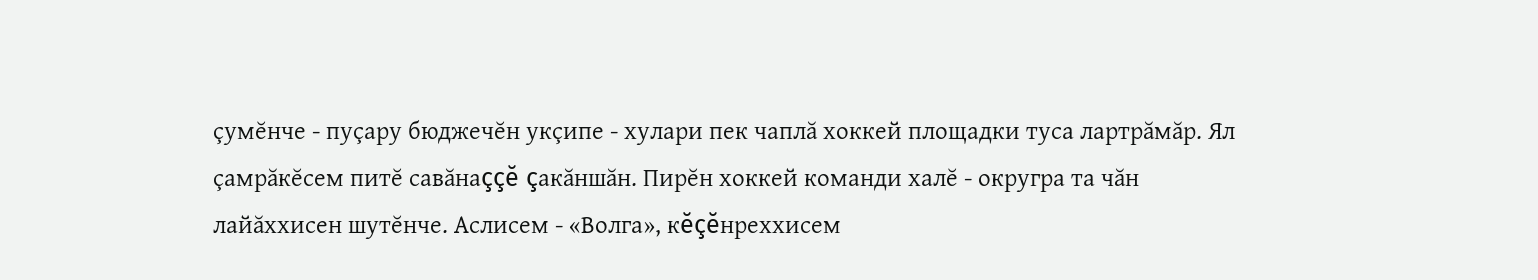çумĕнче - пуçару бюджечĕн укçипе - хулари пек чаплă хоккей площадки туса лартрăмăр. Ял çамрăкĕсем питĕ савăнаççĕ çакăншăн. Пирĕн хоккей команди халĕ - округра та чăн лайăххисен шутĕнче. Аслисем - «Волга», кĕçĕнреххисем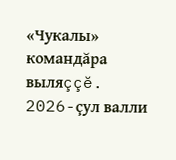«Чукалы» командăра выляççĕ.
2026-çул валли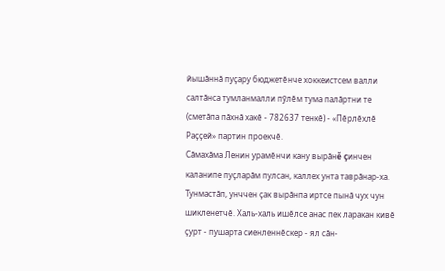йышăннă пуçару бюджетĕнче хоккеистсем валли салтăнса тумланмалли пỹлĕм тума палăртни те (сметăпа пăхнă хакĕ - 782637 тенкĕ) - «Пĕрлĕхлĕ Раççей» партин проекчĕ.
Сăмахăма Ленин урамĕнчи кану вырăнĕ çинчен каланипе пуçларăм пулсан, каллех унта таврăнар-ха. Тунмастăп, унччен çак вырăнпа иртсе пынă чух чун шикленетчĕ. Халь-халь ишĕлсе анас пек ларакан кивĕ çурт - пушарта сиенленнĕскер - ял сăн-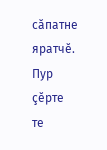сăпатне яратчĕ. Пур çĕрте те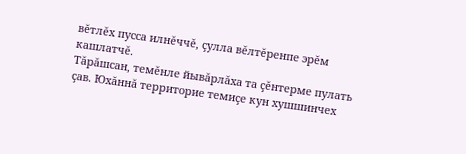вĕтлĕх пусса илнĕччĕ, çулла вĕлтĕренпе эрĕм кашлатчĕ.
Тăрăшсан, темĕнле йывăрлăха та çĕнтерме пулать çав. Юхăннă территорие темиçе кун хушшинчех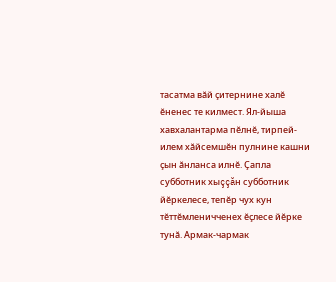тасатма вăй çитернине халĕ ĕненес те килмест. Ял-йыша хавхалантарма пĕлнĕ, тирпей-илем хăйсемшĕн пулнине кашни çын ăнланса илнĕ. Çапла субботник хыççăн субботник йĕркелесе, тепĕр чух кун тĕттĕмленичченех ĕçлесе йĕрке тунă. Армак-чармак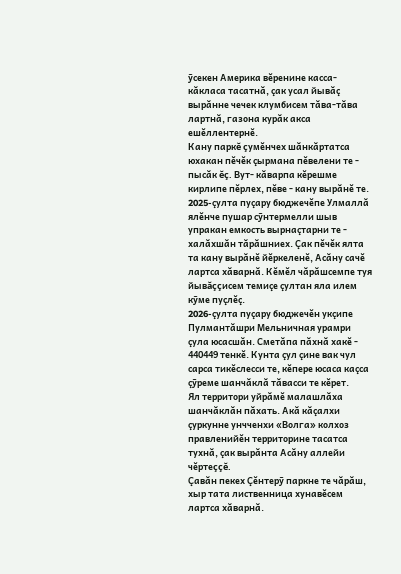ỹсекен Америка вĕренине касса-кăкласа тасатнă, çак усал йывăç вырăнне чечек клумбисем тăва-тăва лартнă, газона курăк акса ешĕллентернĕ.
Кану паркĕ çумĕнчех шăнкăртатса юхакан пĕчĕк çырмана пĕвелени те - пысăк ĕç. Вут- кăварпа кĕрешме кирлипе пĕрлех, пĕве - кану вырăнĕ те.
2025-çулта пуçару бюджечĕпе Улмаллă ялĕнче пушар сỹнтермелли шыв упракан емкость вырнаçтарни те - халăхшăн тăрăшниех. Çак пĕчĕк ялта та кану вырăнĕ йĕркеленĕ, Асăну сачĕ лартса хăварнă. Кĕмĕл чăрăшсемпе туя йывăççисем темиçе çултан яла илем кỹме пуçлĕç.
2026-çулта пуçару бюджечĕн укçипе Пулмантăшри Мельничная урамри çула юсасшăн. Сметăпа пăхнă хакĕ - 440449 тенкĕ. Кунта çул çине вак чул сарса тикĕслесси те, кĕпере юсаса каçса çỹреме шанчăклă тăвасси те кĕрет.
Ял территори уйрăмĕ малашлăха шанчăклăн пăхать. Акă кăçалхи çуркунне унчченхи «Волга» колхоз правленийĕн территорине тасатса тухнă, çак вырăнта Асăну аллейи чĕртеççĕ.
Çавăн пекех Çĕнтерỹ паркне те чăрăш, хыр тата лиственница хунавĕсем лартса хăварнă.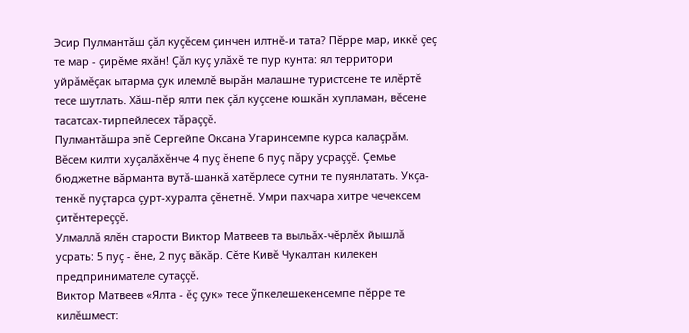Эсир Пулмантăш çăл куçĕсем çинчен илтнĕ-и тата? Пĕрре мар, иккĕ çеç те мар - çирĕме яхăн! Çăл куç улăхĕ те пур кунта: ял территори уйрăмĕçак ытарма çук илемлĕ вырăн малашне туристсене те илĕртĕ тесе шутлать. Хăш-пĕр ялти пек çăл куçсене юшкăн хупламан, вĕсене тасатсах-тирпейлесех тăраççĕ.
Пулмантăшра эпĕ Сергейпе Оксана Угаринсемпе курса калаçрăм. Вĕсем килти хуçалăхĕнче 4 пуç ĕнепе 6 пуç пăру усраççĕ. Çемье бюджетне вăрманта вутă-шанкă хатĕрлесе сутни те пуянлатать. Укçа-тенкĕ пуçтарса çурт-хуралта çĕнетнĕ. Умри пахчара хитре чечексем çитĕнтереççĕ.
Улмаллă ялĕн старости Виктор Матвеев та выльăх-чĕрлĕх йышлă усрать: 5 пуç - ĕне, 2 пуç вăкăр. Сĕте Кивĕ Чукалтан килекен предпринимателе сутаççĕ.
Виктор Матвеев «Ялта - ĕç çук» тесе ỹпкелешекенсемпе пĕрре те килĕшмест: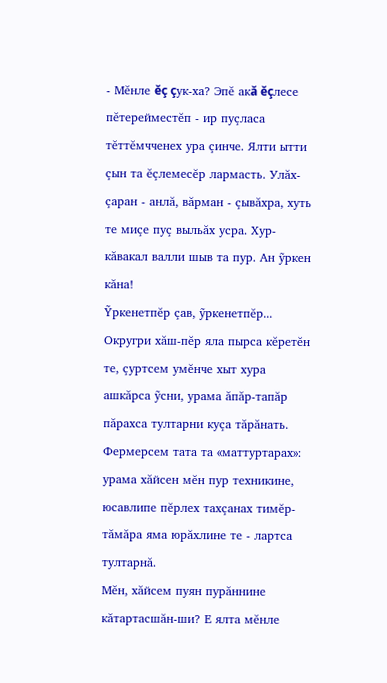- Мĕнле ĕç çук-ха? Эпĕ акă ĕçлесе пĕтерейместĕп - ир пуçласа тĕттĕмчченех ура çинче. Ялти ытти çын та ĕçлемесĕр лармасть. Улăх-çаран - анлă, вăрман - çывăхра, хуть те миçе пуç выльăх усра. Хур-кăвакал валли шыв та пур. Ан ỹркен кăна!
Ỹркенетпĕр çав, ỹркенетпĕр... Округри хăш-пĕр яла пырса кĕретĕн те, çуртсем умĕнче хыт хура ашкăрса ỹсни, урама ăпăр-тапăр пăрахса тултарни куçа тăрăнать. Фермерсем тата та «маттуртарах»: урама хăйсен мĕн пур техникине, юсавлипе пĕрлех тахçанах тимĕр-тăмăра яма юрăхлине те - лартса тултарнă.
Мĕн, хăйсем пуян пурăннине кăтартасшăн-ши? Е ялта мĕнле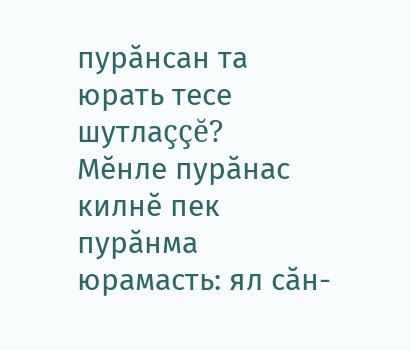пурăнсан та юрать тесе шутлаççĕ?
Мĕнле пурăнас килнĕ пек пурăнма юрамасть: ял сăн-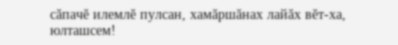сăпачĕ илемлĕ пулсан, хамăршăнах лайăх вĕт-ха, юлташсем!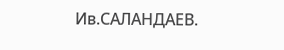Ив.САЛАНДАЕВ.